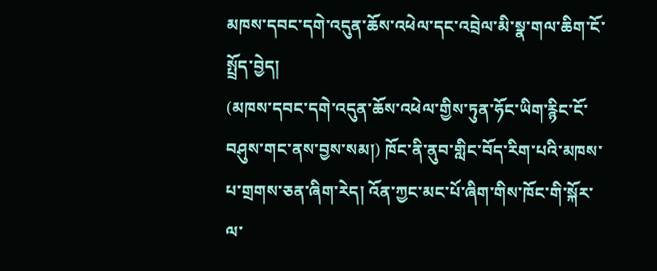མཁས་དབང་དགེ་འདུན་ཆོས་འཕེལ་དང་འབྲེལ་མི་སྣ་གལ་ཆིག་ངོ་སྤྲོད་བྱེད།
(མཁས་དབང་དགེ་འདུན་ཆོས་འཕེལ་གྱིས་ཏུན་ཧོང་ཡིག་རྙིང་ངོ་བཤུས་གང་ནས་བྱས་སམ།) ཁོང་ནི་ནུབ་གླིང་བོད་རིག་པའི་མཁས་པ་གྲགས་ཅན་ཞིག་རེད། འོན་ཀྱང་མང་པོ་ཞིག་གིས་ཁོང་གི་སྐོར་ལ་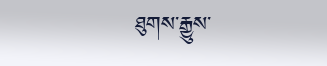ཐུགས་རྒྱུས་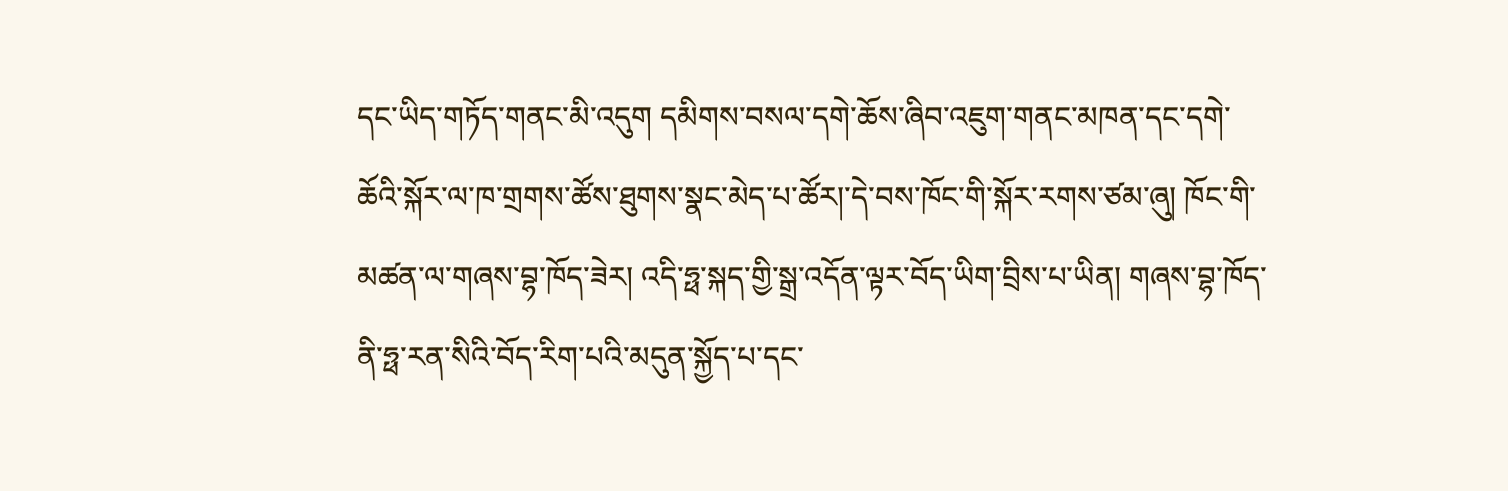དང་ཡིད་གཏོད་གནང་མི་འདུག དམིགས་བསལ་དགེ་ཆོས་ཞིབ་འཇུག་གནང་མཁན་དང་དགེ་ཆོའི་སྐོར་ལ་ཁ་གྲགས་ཚོས་ཐུགས་སྣང་མེད་པ་ཚོར།་དེ་བས་ཁོང་གི་སྐོར་རགས་ཙམ་ཞུ། ཁོང་གི་མཚན་ལ་གཞས་བྷ་ཁོད་ཟེར། འདི་ཧྥ་སྐད་གྱི་སྒྲ་འདོན་ལྟར་བོད་ཡིག་བྲིས་པ་ཡིན། གཞས་བྷ་ཁོད་ནི་ཧྥ་རན་སིའི་བོད་རིག་པའི་མདུན་སྐྱོད་པ་དང་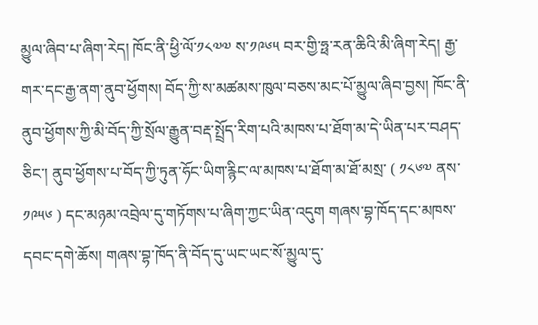མྱུལ་ཞིབ་པ་ཞིག་རེད། ཁོང་ནི་ཕྱི་ལོ་༡༨༧༧ ས་༡༩༦༥ བར་གྱི་ཧྥ་རན་ཆིའི་མི་ཞིག་རེད། རྒྱ་གར་དང་རྒྱ་ནག་ནུབ་ཕྱོགས། བོད་ཀྱི་ས་མཚམས་ཁུལ་བཅས་མང་པོ་མྱུལ་ཞིབ་བྱས། ཁོང་ནི་ནུབ་ཕྱོགས་ཀྱི་མི་བོད་ཀྱི་སྲོལ་རྒྱུན་བརྡ་སྤྲོད་རིག་པའི་མཁས་པ་ཐོག་མ་དེ་ཡིན་པར་བཤད་ཅིང་། ནུབ་ཕྱོགས་པ་བོད་ཀྱི་ཏུན་ཧོང་ཡིག་རྙིང་ལ་མཁས་པ་ཐོག་མ་ཐོ་མསྲ་ ( ༡༨༦༧ ནས་༡༩༥༦ ) དང་མཉམ་འབྲེལ་དུ་གཏོགས་པ་ཞིག་ཀྱང་ཡིན་འདུག གཞས་བྷ་ཁོད་དང་མཁས་དབང་དགེ་ཆོས། གཞས་བྷ་ཁོད་ནི་བོད་དུ་ཡང་ཡང་སོ་མྱུལ་དུ་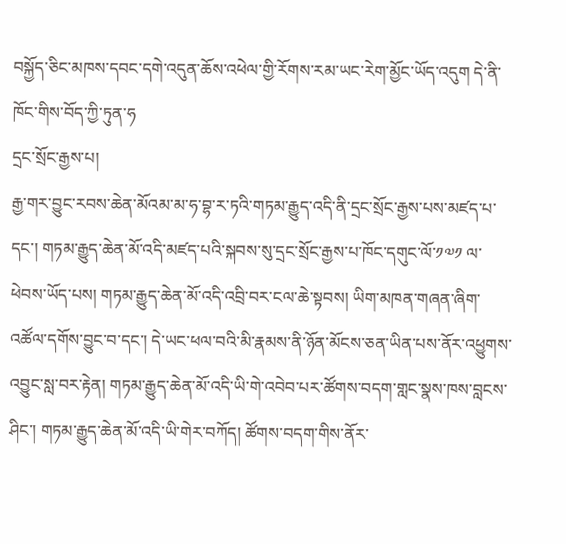བསྐྱོད་ཅིང་མཁས་དབང་དགེ་འདུན་ཆོས་འཕེལ་གྱི་རོགས་རམ་ཡང་རེག་མྱོང་ཡོད་འདུག དེ་ནི་ཁོང་གིས་བོད་ཀྱི་ཏུན་ཧ
དྲང་སྲོང་རྒྱས་པ།
རྒྱ་གར་བྱུང་རབས་ཆེན་མོའམ་མ་ཧ་བྷ་ར་ཏའི་གཏམ་རྒྱུད་འདི་ནི་དྲང་སྲོང་རྒྱས་པས་མཛད་པ་དང་། གཏམ་རྒྱུད་ཆེན་མོ་འདི་མཛད་པའི་སྐབས་སུ་དྲང་སྲོང་རྒྱས་པ་ཁོང་དགུང་ལོ་༡༧༡ ལ་ཕེབས་ཡོད་པས། གཏམ་རྒྱུད་ཆེན་མོ་འདི་འབྲི་བར་ངལ་ཆེ་སྟབས། ཡིག་མཁན་གཞན་ཞིག་འཚོལ་དགོས་བྱུང་བ་དང་། དེ་ཡང་ཕལ་བའི་མི་རྣམས་ནི་ཉོན་མོངས་ཅན་ཡིན་པས་ནོར་འཕྱུགས་འབྱུང་སླ་བར་རྟེན། གཏམ་རྒྱུད་ཆེན་མོ་འདི་ཡི་གེ་འབེབ་པར་ཚོགས་བདག་གླང་སྣས་ཁས་བླངས་ཤིང་། གཏམ་རྒྱུད་ཆེན་མོ་འདི་ཡི་གེར་བཀོད། ཚོགས་བདག་གིས་ནོར་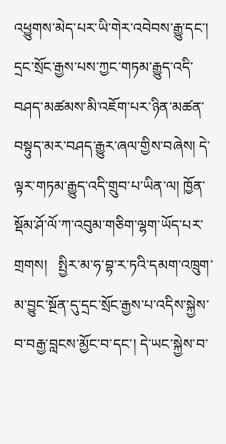འཕྱུགས་མེད་པར་ཡི་གེར་འབེབས་རྒྱུ་དང་། དྲང་སྲོང་རྒྱས་པས་ཀྱང་གཏམ་རྒྱུད་འདི་བཤད་མཚམས་མི་འཇོག་པར་ཉིན་མཚན་བསྟུད་མར་བཤད་རྒྱུར་ཞལ་གྱིས་བཞེས། དེ་ལྟར་གཏམ་རྒྱུད་འདི་གྲུབ་པ་ཡིན་ལ། ཁྱོན་སྡོམ་ཤོ་ལོ་ཀ་འབུམ་གཅིག་ལྷག་ཡོད་པར་གྲགས།   སྤྱིར་མ་ཧ་བྷ་ར་ཏའི་དམག་འཁྲུག་མ་བྱུང་སྔོན་དུ་དྲང་སྲོང་རྒྱས་པ་འདིས་སྐྱེས་བ་བརྒྱ་བླངས་མྱོང་བ་དང་། དེ་ཡང་སྐྱེས་བ་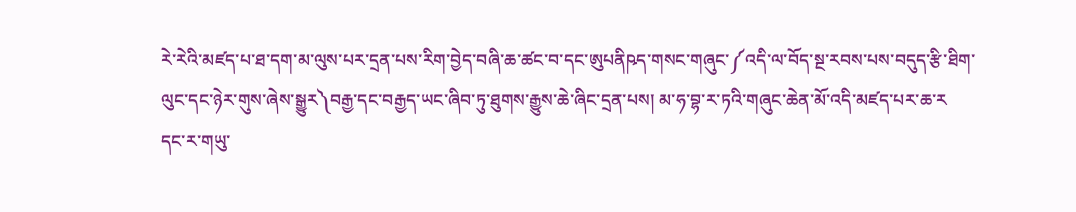རེ་རེའི་མཛད་པ་ཐ་དག་མ་ལུས་པར་དྲན་པས་རིག་བྱེད་བཞི་ཆ་ཚང་བ་དང་ཨུཔནིཥད་གསང་གཞུང་༼འདི་ལ་བོད་སྔ་རབས་པས་བདུད་རྩི་ཐིག་ལུང་དང་ཉེར་གུས་ཞེས་སྒྱུར༽བརྒྱ་དང་བརྒྱད་ཡང་ཞིབ་ཏུ་ཐུགས་རྒྱུས་ཆེ་ཞིང་དྲན་པས། མ་ཧ་བྷ་ར་ཏའི་གཞུང་ཆེན་མོ་འདི་མཛད་པར་ཆ་ར
དང་ར་གཡུ་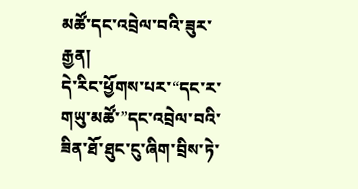མཚོ་དང་འབྲེལ་བའི་ཟུར་རྒྱན།
དེ་རིང་ཕྱོགས་པར་“དང་ར་གཡུ་མཚོ་”དང་འབྲེལ་བའི་ཟིན་ཐོ་ཐུང་ངུ་ཞིག་བྲིས་ཏེ་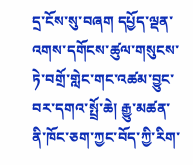དྲ་ངོས་སུ་བཞག དཔྱོད་ལྡན་འགས་དགོངས་ཚུལ་གསུངས་ཏེ་བགྲོ་གླེང་གང་འཚམ་བྱུང་བར་དགའ་སྤྲོ་ཆེ། རྒྱུ་མཚན་ནི་ཁོང་ཅག་ཀྱང་བོད་ཀྱི་རིག་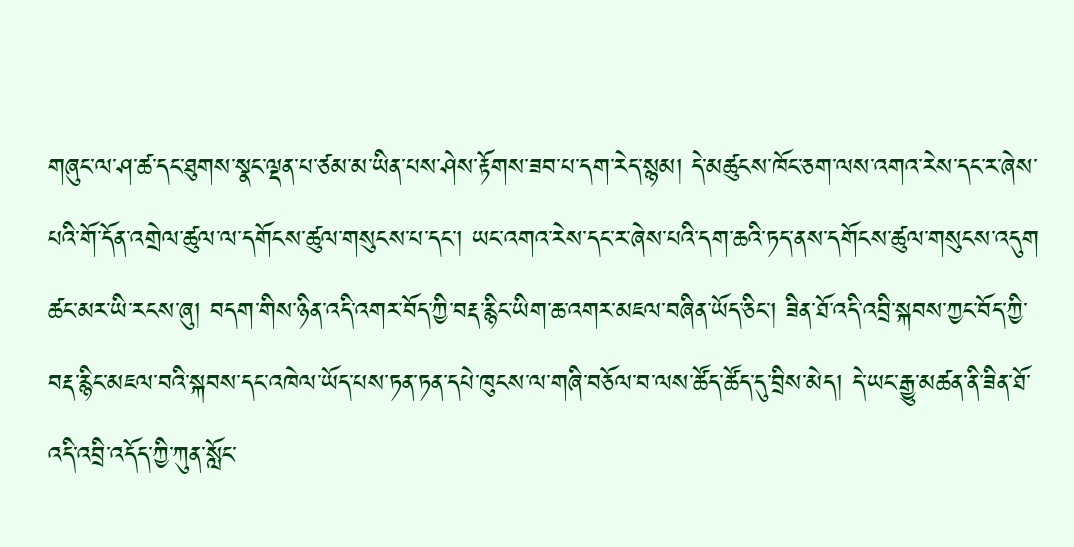གཞུང་ལ་ཤ་ཚ་དང་ཐུགས་སྣང་ལྡན་པ་ཙམ་མ་ཡིན་པས་ཤེས་རྟོགས་ཟབ་པ་དག་རེད་སྙམ། དེ་མཚུངས་ཁོང་ཅག་ལས་འགའ་རེས་དང་ར་ཞེས་པའི་གོ་དོན་འགྲེལ་ཚུལ་ལ་དགོངས་ཚུལ་གསུངས་པ་དང་། ཡང་འགའ་རེས་དང་ར་ཞེས་པའི་དག་ཆའི་ཏད་ནས་དགོངས་ཚུལ་གསུངས་འདུག ཚང་མར་ཡི་རངས་ཞུ། བདག་གིས་ཉིན་འདི་འགར་བོད་ཀྱི་བརྡ་རྙིང་ཡིག་ཆ་འགར་མཇལ་བཞིན་ཡོད་ཅིང་། ཟིན་ཐོ་འདི་འབྲི་སྐབས་ཀྱང་བོད་ཀྱི་བརྡ་རྙིང་མཇལ་བའི་སྐབས་དང་འཁེལ་ཡོད་པས་ཏན་ཏན་དཔེ་ཁུངས་ལ་གཞི་བཅོལ་བ་ལས་ཚོད་ཚོད་དུ་བྲིས་མེད། དེ་ཡང་རྒྱུ་མཚན་ནི་ཟིན་ཐོ་འདི་འབྲི་འདོད་ཀྱི་ཀུན་སློང་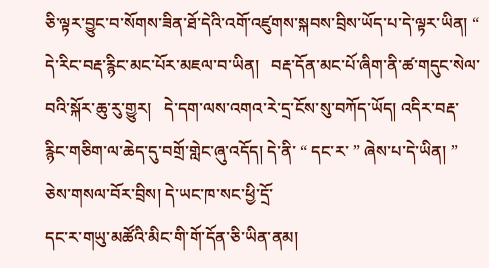ཅི་ལྟར་བྱུང་བ་སོགས་ཟིན་ཐོ་དེའི་འགོ་འཛུགས་སྐབས་བྲིས་ཡོད་པ་དེ་ལྟར་ཡིན། “ དེ་རིང་བརྡ་རྙིང་མང་པོར་མཇལ་བ་ཡིན།   བརྡ་དོན་མང་པོ་ཞིག་ནི་ཚ་གདུང་སེལ་བའི་སྐོར་ཆུ་རུ་གྱུར།   དེ་དག་ལས་འགའ་རེ་དྲ་ངོས་སུ་བཀོད་ཡོད། འདིར་བརྡ་རྙིང་གཅིག་ལ་ཆེད་དུ་བགྲོ་གླེང་ཞུ་འདོད། དེ་ནི་ “ དང་ར་ ” ཞེས་པ་དེ་ཡིན། ” ཅེས་གསལ་བོར་བྲིས། དེ་ཡང་ཁ་སང་ཕྱི་དྲོ་
དང་ར་གཡུ་མཚོའི་མིང་གི་གོ་དོན་ཅི་ཡིན་ནམ།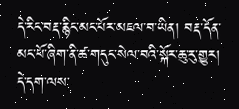དེ་རིང་བརྡ་རྙིང་མང་པོར་མཇལ་བ་ཡིན། བརྡ་དོན་མང་པོ་ཞིག་ནི་ཚ་གདུང་སེལ་བའི་སྐོར་ཆུ་རུ་གྱུར། དེ་དག་ལས་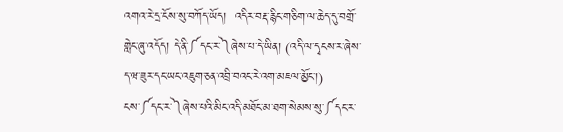འགའ་རེ་དྲ་ངོས་སུ་བཀོད་ཡོད།  འདིར་བརྡ་རྙིང་གཅིག་ལ་ཆེད་དུ་བགྲོ་གླེང་ཞུ་འདོད། དེ་ནི་༼དང་ར་༽ཞེས་པ་དེ་ཡིན། (འདི་ལ་དྭངས་ར་ཞེས་ད་ཝ་ཟུར་དང་ཡང་འཇུག་ཅན་འབྲི་བའང་རེ་འག་མཇལ་མྱོང་།) ངས་༼དང་ར་༽ཞེས་པའི་མིང་འདི་མཐོང་མ་ཐག་སེམས་སུ་༼དང་ར་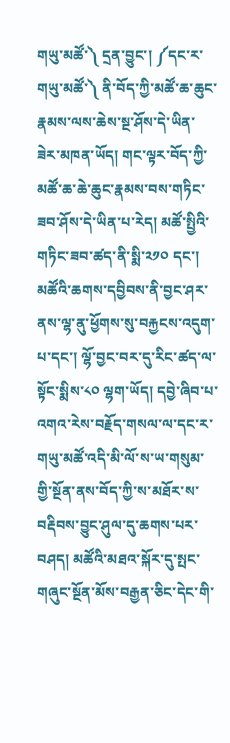གཡུ་མཚོ་༽ དྲན་བྱུང་། ༼དང་ར་གཡུ་མཚོ་༽ ནི་བོད་ཀྱི་མཚོ་ཆ་ཆུང་རྣམས་ལས་ཆེས་སྔ་ཤོས་དེ་ཡིན་ཟེར་མཁན་ཡོད། གང་ལྟར་བོད་ཀྱི་མཚོ་ཆ་ཆེ་ཆུང་རྣམས་བས་གཏིང་ཟབ་ཤོས་དེ་ཡིན་པ་རེད། མཚོ་སྤྱིའི་གཏིང་ཟབ་ཚད་ནི་སྨི་༢༡༠ དང་། མཚོའི་ཆགས་དབྱིབས་ནི་བྱང་ཤར་ནས་ལྷ་ནུ་ཕྱོགས་སུ་བརྐྱངས་འདུག་པ་དང་། ལྷོ་བྱང་བར་དུ་རིང་ཚད་ལ་སྟོང་སྨིས་༨༠ ལྷག་ཡོད། དབྱེ་ཞིབ་པ་འགའ་རེས་བརྗོད་གསལ་ལ་དང་ར་གཡུ་མཚོ་འདི་མི་ལོ་ས་ཡ་གསུམ་གྱི་སྔོན་ནས་བོད་ཀྱི་ས་མཐོར་ས་བརྡིབས་བྱུང་ཤུལ་དུ་ཆགས་པར་བཤད། མཚོའི་མཐའ་སྐོར་དུ་སྤང་གཞུང་སྔོན་མོས་བརྒྱན་ཅིང་དེང་གི་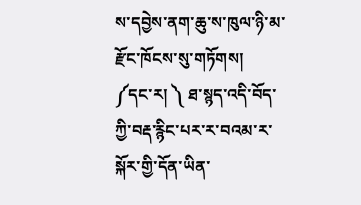ས་དབྱེས་ནག་ཆུ་ས་ཁུལ་ཉི་མ་རྫོང་ཁོངས་སུ་གཏོགས།   ༼དང་ར། ༽ ཐ་སྙད་འདི་བོད་ཀྱི་བརྡ་རྙིང་པར་ར་བའམ་ར་སྐོར་གྱི་དོན་ཡིན་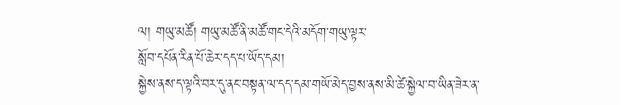ལ། གཡུ་མཚོ། གཡུ་མཚོ་ནི་མཚོ་གང་དེའི་མདོག་གཡུ་ལྟར་
སློབ་དཔོན་རིན་པོ་ཆེར་དད་པ་ཡོད་དམ།
སྐྱེས་ནས་ད་ལྟའི་བར་དུ་ནང་བསྟན་ལ་དད་དམ་གཡོ་མེད་བྱས་ནས་མི་ཚེ་སྐྱེལ་བ་ཡིན་ཟེར་ན་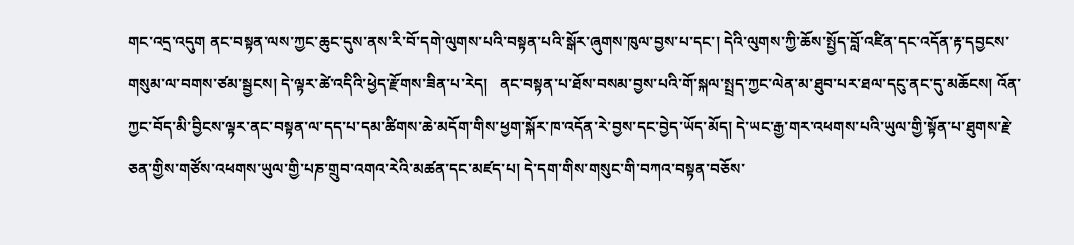གང་འདྲ་འདུག ནང་བསྟན་ལས་ཀྱང་ཆུང་དུས་ནས་རི་བོ་དགེ་ལུགས་པའི་བསྟན་པའི་སྒོར་ཞུགས་ཁུལ་བྱས་པ་དང་། དེའི་ལུགས་ཀྱི་ཆོས་སྤྱོད་བློ་འཛིན་དང་འདོན་རྟ་དབྱངས་གསུམ་ལ་བགས་ཙམ་སྦྱངས། དེ་ལྟར་ཚེ་འདིའི་ཕྱེད་རྫོགས་ཟིན་པ་རེད།   ནང་བསྟན་པ་ཐོས་བསམ་བྱས་པའི་གོ་སྐལ་སྤྲད་ཀྱང་ལེན་མ་ཐུབ་པར་ཐལ་དངུ་ནང་དུ་མཆོངས། འོན་ཀྱང་བོད་མི་བྱིངས་ལྟར་ནང་བསྟན་ལ་དད་པ་དམ་ཚིགས་ཆེ་མདོག་གིས་ཕྱག་སྐོར་ཁ་འདོན་རེ་བྱས་དང་བྱེད་ཡོད་མོད། དེ་ཡང་རྒྱ་གར་འཕགས་པའི་ཡུལ་གྱི་སྟོན་པ་ཐུགས་རྗེ་ཅན་གྱིས་གཙོས་འཕགས་ཡུལ་གྱི་པཎ་གྲུབ་འགའ་རེའི་མཚན་དང་མཛད་པ། དེ་དག་གིས་གསུང་གི་བཀའ་བསྟན་བཅོས་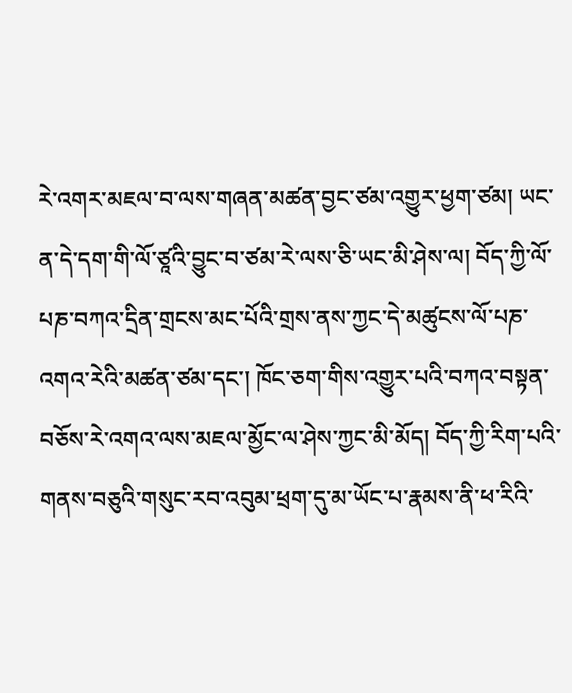རེ་འགར་མཇལ་བ་ལས་གཞན་མཚན་བྱང་ཙམ་འགྱུར་ཕྱག་ཙམ། ཡང་ན་དེ་དག་གི་ལོ་ཙཱའི་བྱུང་བ་ཙམ་རེ་ལས་ཅི་ཡང་མི་ཤེས་ལ། བོད་ཀྱི་ལོ་པཎ་བཀའ་དྲིན་གྲངས་མང་པོའི་གྲས་ནས་ཀྱང་དེ་མཚུངས་ལོ་པཎ་འགའ་རེའི་མཚན་ཙམ་དང་། ཁོང་ཅག་གིས་འགྱུར་པའི་བཀའ་བསྟན་བཅོས་རེ་འགའ་ལས་མཇལ་མྱོང་ལ་ཤེས་ཀྱང་མི་མོད། བོད་ཀྱི་རིག་པའི་གནས་བཅུའི་གསུང་རབ་འབུམ་ཕྲག་དུ་མ་ཡོང་པ་རྣམས་ནི་ཕ་རིའི་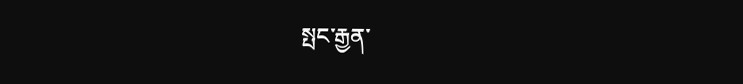སྤང་རྒྱན་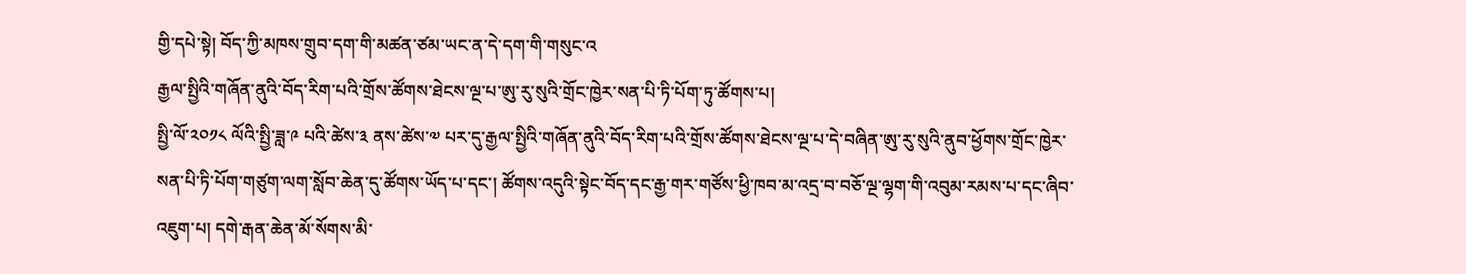གྱི་དཔེ་སྟེ། བོད་ཀྱི་མཁས་གྲུབ་དག་གི་མཚན་ཙམ་ཡང་ན་དེ་དག་གི་གསུང་འ
རྒྱལ་སྤྱིའི་གཞོན་ནུའི་བོད་རིག་པའི་གྲོས་ཚོགས་ཐེངས་ལྔ་པ་ཨུ་རུ་སུའི་གྲོང་ཁྱེར་སན་པི་ཏི་པོག་ཏུ་ཚོགས་པ།
སྤྱི་ལོ་༢༠༡༨ ལོའི་སྤྱི་ཟླ་༩ པའི་ཚེས་༣ ནས་ཚེས་༧ པར་དུ་རྒྱལ་སྤྱིའི་གཞོན་ནུའི་བོད་རིག་པའི་གྲོས་ཚོགས་ཐེངས་ལྔ་པ་དེ་བཞིན་ཨུ་རུ་སུའི་ནུབ་ཕྱོགས་གྲོང་ཁྱེར་སན་པི་ཏི་པོག་གཙུག་ལག་སློབ་ཆེན་དུ་ཚོགས་ཡོད་པ་དང་། ཚོགས་འདུའི་སྟེང་བོད་དང་རྒྱ་གར་གཙོས་ཕྱི་ཁབ་མ་འདྲ་བ་བཅོ་ལྔ་ལྷག་གི་འབུམ་རམས་པ་དང་ཞིབ་འཇུག་པ། དགེ་རྒན་ཆེན་མོ་སོགས་མི་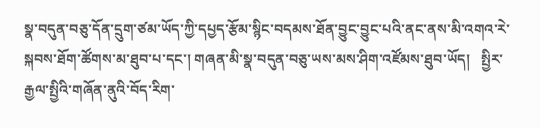སྣ་བདུན་བཅུ་དོན་དྲུག་ཙམ་ཡོད་ཀྱི་དཔྱད་རྩོམ་སྙིང་བདམས་ཐོན་བྱུང་བྱུང་པའི་ནང་ནས་མི་འགའ་རེ་སྐབས་ཐོག་ཚོགས་མ་ཐུབ་པ་དང་། གཞན་མི་སྣ་བདུན་བཅུ་ཡས་མས་ཤིག་འཛོམས་ཐུབ་ཡོད།   སྤྱིར་རྒྱལ་སྤྱིའི་གཞོན་ནུའི་བོད་རིག་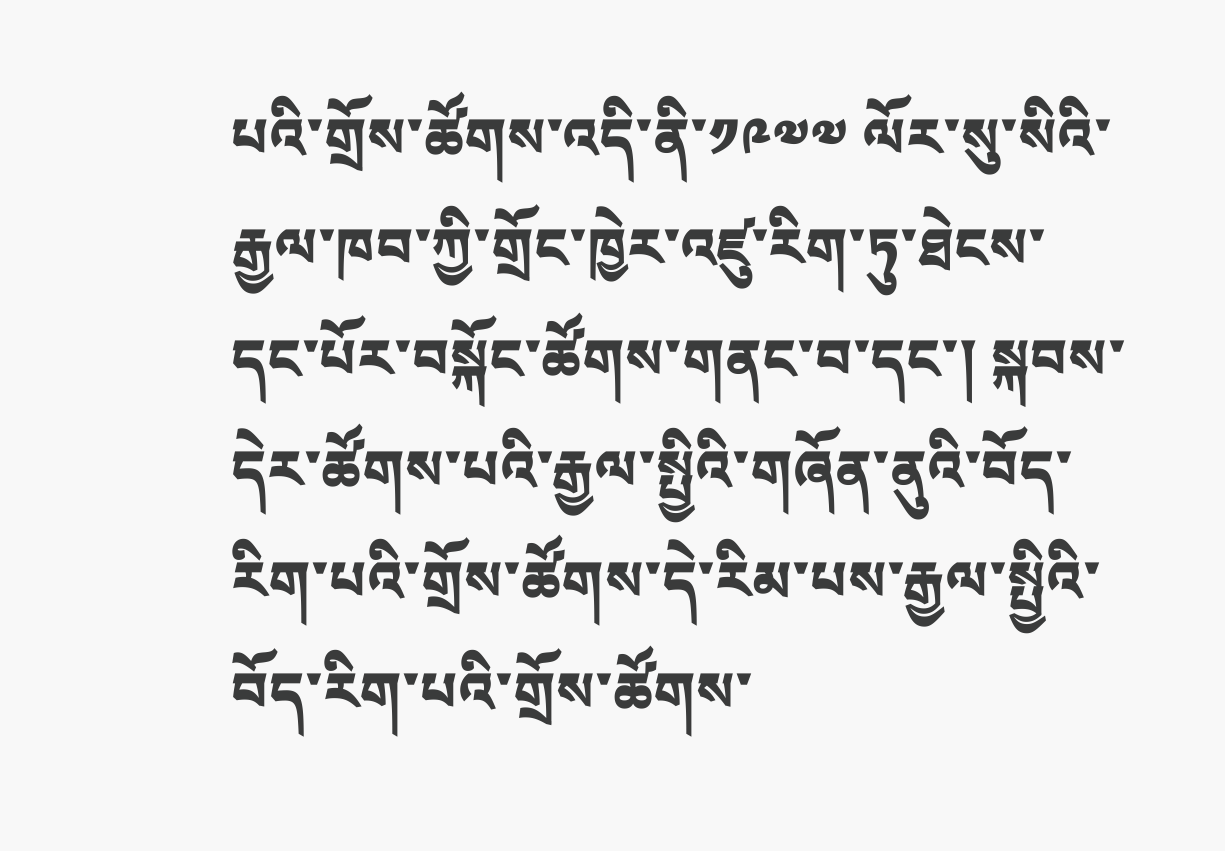པའི་གྲོས་ཚོགས་འདི་ནི་༡༩༧༧ ལོར་སུ་སིའི་རྒྱལ་ཁབ་ཀྱི་གྲོང་ཁྱེར་འཛུ་རིག་ཏུ་ཐེངས་དང་པོར་བསྐོང་ཚོགས་གནང་བ་དང་། སྐབས་དེར་ཚོགས་པའི་རྒྱལ་སྤྱིའི་གཞོན་ནུའི་བོད་རིག་པའི་གྲོས་ཚོགས་དེ་རིམ་པས་རྒྱལ་སྤྱིའི་བོད་རིག་པའི་གྲོས་ཚོགས་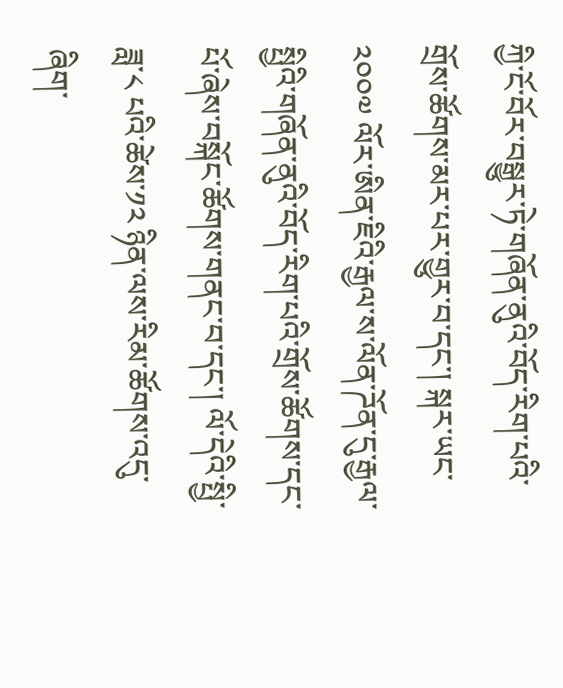ཀྱི་ངོ་བོར་བསྒྱུར་ཏེ་གཞོན་ནུའི་བོད་རིག་པའི་གྲོས་ཚོགས་མར་པར་གྱུར་བ་དང་། སྐར་ཡང་༢༠༠༧ ལོར་ཨིན་ཇིའི་རྒྱལ་ས་ལོན་ཌོན་དུ་རྒྱལ་སྤྱིའི་གཞོན་ནུའི་བོད་རིག་པའི་གྲོས་ཚོགས་དང་པོ་ཞེས་བསྐོང་ཚོགས་གནང་བ་དང་། ལོ་དེའི་སྤྱི་ཟླ་༨ པའི་ཚེས་༡༢ ཉིན་ལས་རིམ་ཚོགས་འདུ་ཞིག་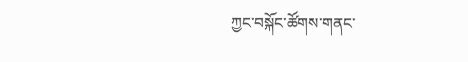ཀྱང་བསྐོང་ཚོགས་གནང་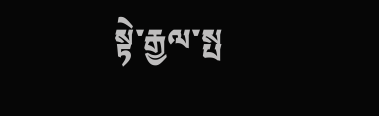སྟེ་རྒྱལ་སྤ